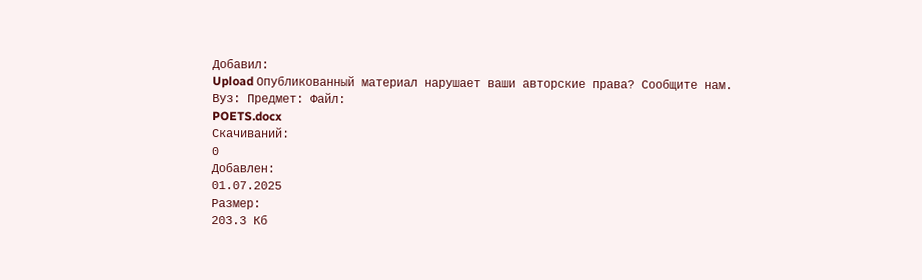Добавил:
Upload Опубликованный материал нарушает ваши авторские права? Сообщите нам.
Вуз: Предмет: Файл:
POETS.docx
Скачиваний:
0
Добавлен:
01.07.2025
Размер:
203.3 Кб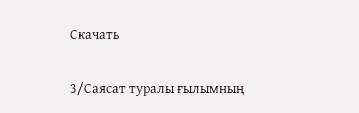Скачать

3/Саясат туралы ғылымның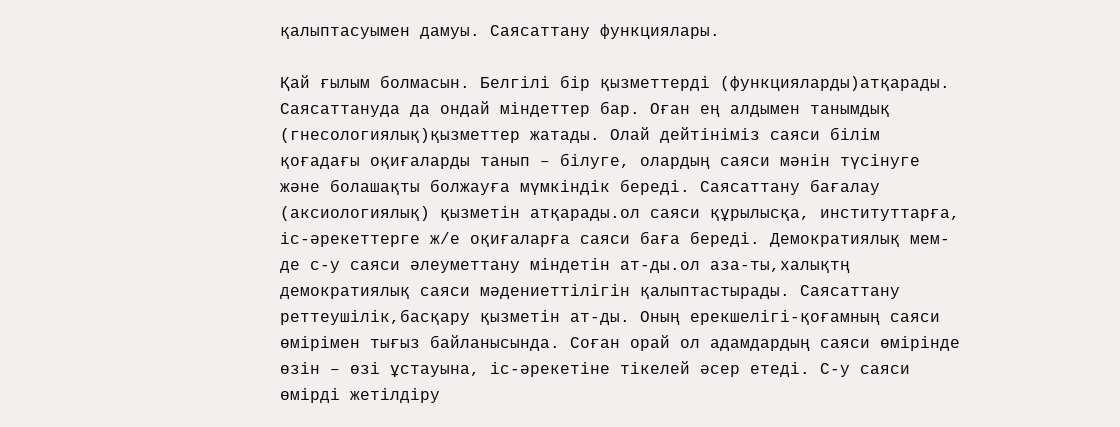қалыптасуымен дамуы. Саясаттану функциялары.

Қай ғылым болмасын. Белгілі бір қызметтерді (функцияларды)атқарады. Саясаттануда да ондай міндеттер бар. Оған ең алдымен танымдық (гнесологиялық)қызметтер жатады. Олай дейтініміз саяси білім қоғадағы оқиғаларды танып – білуге, олардың саяси мәнін түсінуге және болашақты болжауға мүмкіндік береді. Саясаттану бағалау (аксиологиялық) қызметін атқарады.ол саяси құрылысқа, институттарға, іс-әрекеттерге ж/е оқиғаларға саяси баға береді. Демократиялық мем-де с-у саяси әлеуметтану міндетін ат-ды.ол аза-ты,халықтң демократиялық саяси мәдениеттілігін қалыптастырады. Саясаттану реттеушілік,басқару қызметін ат-ды. Оның ерекшелігі-қоғамның саяси өмірімен тығыз байланысында. Соған орай ол адамдардың саяси өмірінде өзін – өзі ұстауына, іс-әрекетіне тікелей әсер етеді. С-у саяси өмірді жетілдіру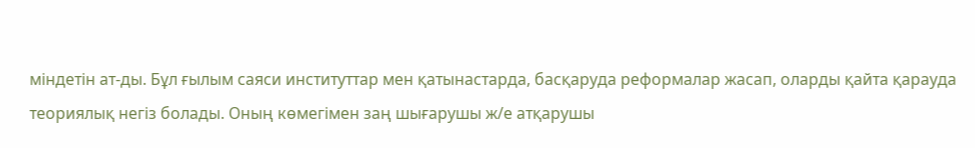міндетін ат-ды. Бұл ғылым саяси институттар мен қатынастарда, басқаруда реформалар жасап, оларды қайта қарауда теориялық негіз болады. Оның көмегімен заң шығарушы ж/е атқарушы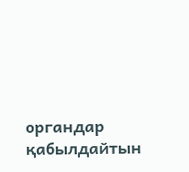органдар қабылдайтын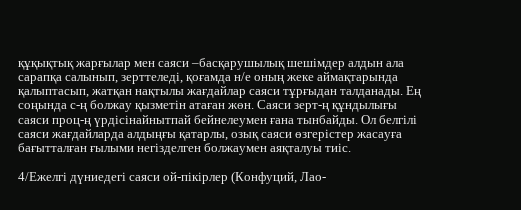құқықтық жарғылар мен саяси –басқарушылық шешімдер алдын ала сарапқа салынып, зерттеледі, қоғамда н/е оның жеке аймақтарында қалыптасып, жатқан нақтылы жағдайлар саяси тұрғыдан талданады. Ең соңында с-ң болжау қызметін атаған жөн. Саяси зерт-ң құндылығы саяси проц-ң үрдісінайнытпай бейнелеумен ғана тынбайды. Ол белгілі саяси жағдайларда алдыңғы қатарлы, озық саяси өзгерістер жасауға бағытталған ғылыми негізделген болжаумен аяқталуы тиіс.

4/Ежелгі дүниедегі саяси ой-пікірлер (Конфуций, Лао-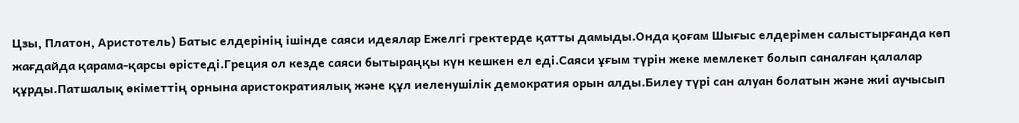Цзы, Платон, Аристотель) Батыс елдерінің ішінде саяси идеялар Ежелгі гректерде қатты дамыды.Онда қоғам Шығыс елдерімен салыстырғанда көп жағдайда қарама-қарсы өрістеді.Греция ол кезде саяси бытыраңқы күн кешкен ел еді.Саяси ұғым түрін жеке мемлекет болып саналған қалалар құрды.Патшалық өкіметтің орнына аристократиялық және құл иеленушілік демократия орын алды.Билеу түрі сан алуан болатын және жиі аучысып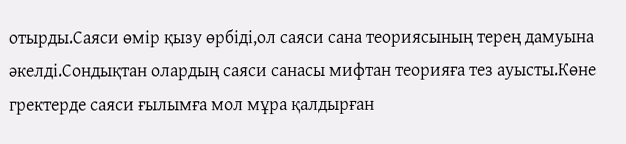отырды.Саяси өмір қызу өрбіді,ол саяси сана теориясының терең дамуына әкелді.Сондықтан олардың саяси санасы мифтан теорияға тез ауысты.Көне гректерде саяси ғылымға мол мұра қалдырған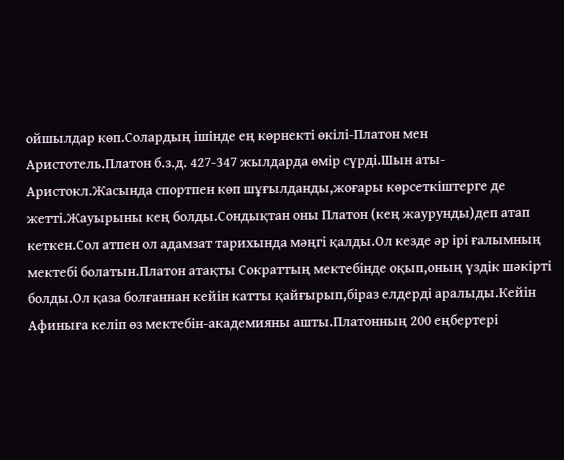ойшылдар көп.Солардың ішінде ең көрнекті өкілі-Платон мен Аристотель.Платон б.з.д. 427-347 жылдарда өмір сүрді.Шын аты-Аристокл.Жасында спортпен көп шұғылданды,жоғары көрсеткіштерге де жетті.Жауырыны кең болды.Сондықтан оны Платон (кең жаурунды)деп атап кеткен.Сол атпен ол адамзат тарихында мәңгі қалды.Ол кезде әр ірі ғалымның мектебі болатын.Платон атақты Сократтың мектебінде оқып,оның үздік шәкірті болды.Ол қаза болғаннан кейін катты қайғырып,біраз елдерді аралыды.Кейін Афиныға келіп өз мектебін-академияны ашты.Платонның 200 еңбертері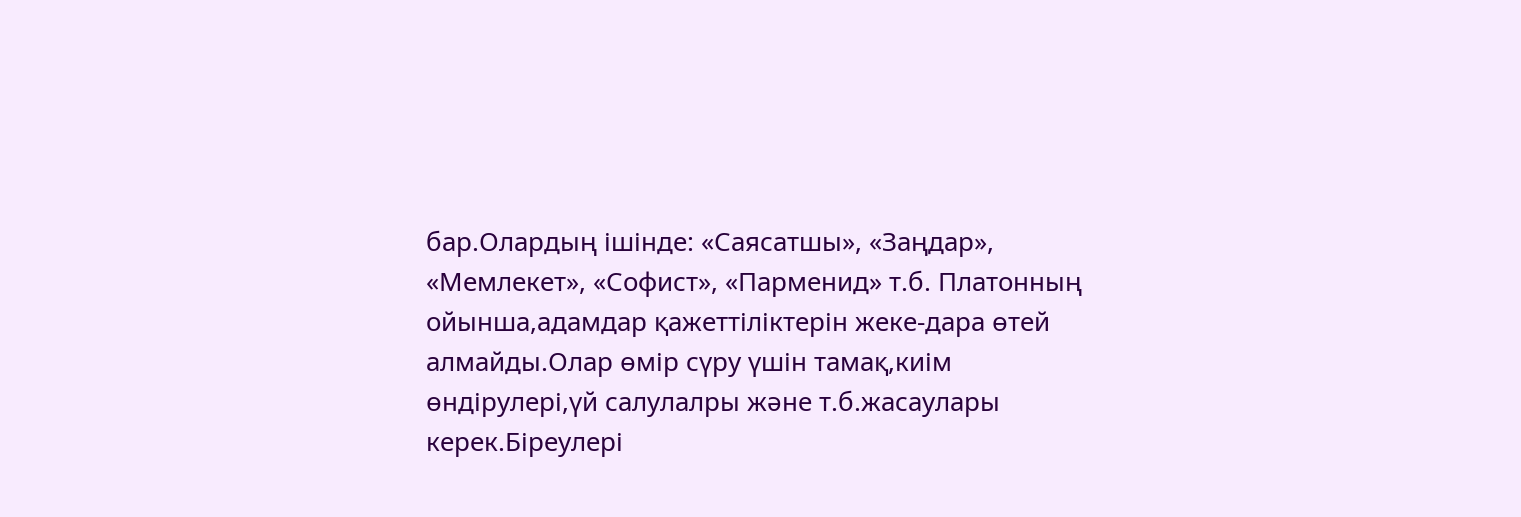бар.Олардың ішінде: «Саясатшы», «Заңдар», «Мемлекет», «Софист», «Парменид» т.б. Платонның ойынша,адамдар қажеттіліктерін жеке-дара өтей алмайды.Олар өмір сүру үшін тамақ,киім өндірулері,үй салулалры және т.б.жасаулары керек.Біреулері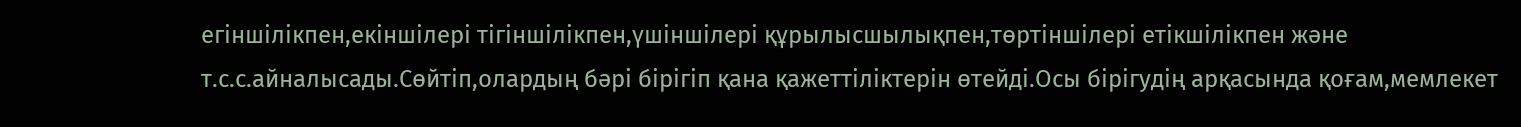егіншілікпен,екіншілері тігіншілікпен,үшіншілері құрылысшылықпен,төртіншілері етікшілікпен және т.с.с.айналысады.Сөйтіп,олардың бәрі бірігіп қана қажеттіліктерін өтейді.Осы бірігудің арқасында қоғам,мемлекет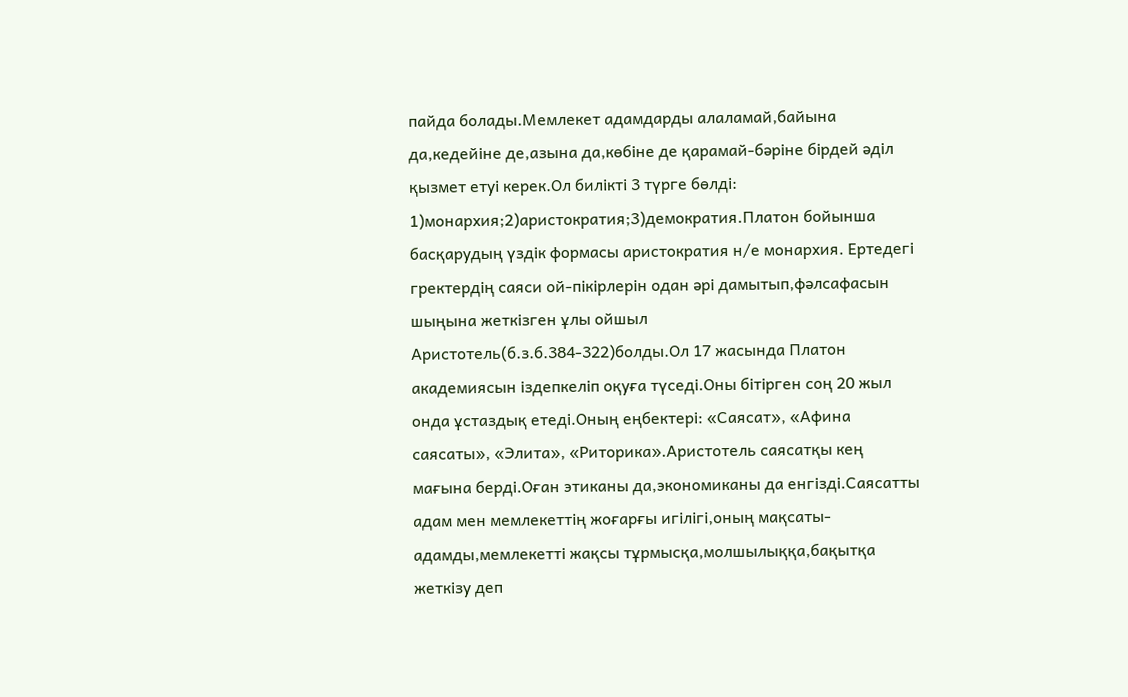пайда болады.Мемлекет адамдарды алаламай,байына да,кедейіне де,азына да,көбіне де қарамай-бәріне бірдей әділ қызмет етуі керек.Ол билікті 3 түрге бөлді: 1)монархия;2)аристократия;3)демократия.Платон бойынша басқарудың үздік формасы аристократия н/е монархия. Ертедегі гректердің саяси ой-пікірлерін одан әрі дамытып,фәлсафасын шыңына жеткізген ұлы ойшыл Аристотель(б.з.б.384-322)болды.Ол 17 жасында Платон академиясын іздепкеліп оқуға түседі.Оны бітірген соң 20 жыл онда ұстаздық етеді.Оның еңбектері: «Саясат», «Афина саясаты», «Элита», «Риторика».Аристотель саясатқы кең мағына берді.Оған этиканы да,экономиканы да енгізді.Саясатты адам мен мемлекеттің жоғарғы игілігі,оның мақсаты-адамды,мемлекетті жақсы тұрмысқа,молшылыққа,бақытқа жеткізу деп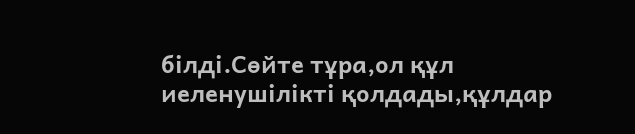білді.Сөйте тұра,ол құл иеленушілікті қолдады,құлдар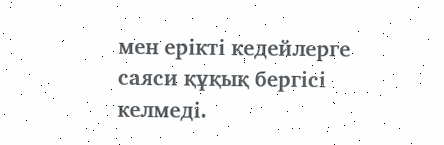мен ерікті кедейлерге саяси құқық бергісі келмеді.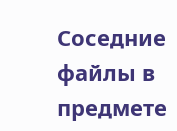Соседние файлы в предмете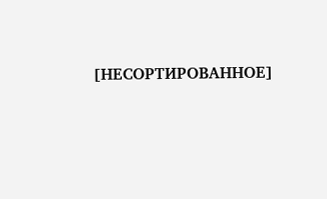[НЕСОРТИРОВАННОЕ]